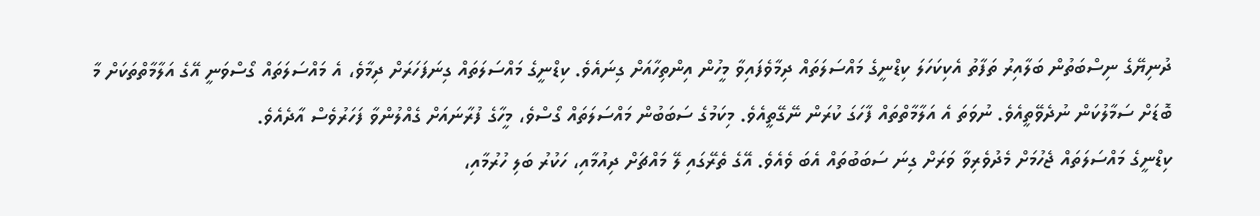ދުނިޔޭގެ ނިސްބަތުން ބަލާއިރު ތަފާތު އެކިކަހަލަ ކިޑްނީގެ މައްސަލަތައް ދިމާވެފައިވާ މީހުން އިންތިހާއަށް ގިނައެވެ. ކިޑްނީގެ މައްސަލަތައް ގިނަފަހަރަށް ދިމާވެ، އެ މައްސަލަތައް ގޯސްވަނީ އޭގެ އަލާމާތްތަކަށް މާ ބޮޑަށް ސަމާލުކަން ނުދެވޭތީއެވެ. ނުވަތަ އެ އަލާމާތްތައް ފާހަގަ ކުރަން ނޭގޭތީއެވެ. މިކަމުގެ ސަބަބުން މައްސަލަތައް ގޯސްވެ، މީހާގެ ފުރާނައަށް ގެއްލުންވާ ފަހަރުވެސް އާދެއެވެ.
ކިޑްނީގެ މައްސަލަތައް ޖެހުމަށް މެދުވެރިވާ ވަރަށް ގިނަ ސަބަބުތައް އެބަ ވެއެވެ. އޭގެ ތެރޭގައި ލޭ މައްޗަށް ދިއުމާއި، ހަކުރު ބަލި ހުރުމާއި،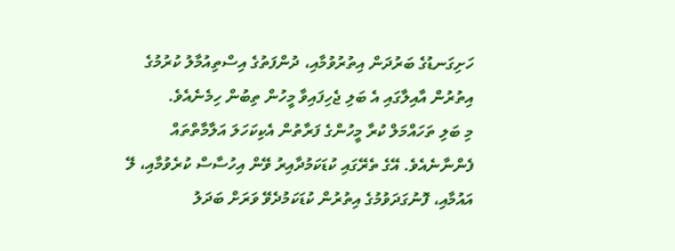ހަށިގަނޑުގެ ބަރުދަން އިތުރުވުމާއި، ދުންފަތުގެ އިސްތިއުމާލު ކުރުމުގެ އިތުރުން އާއިލާގައި އެ ބަލި ޖެހިފައިވާ މީހުން ތިބުން ހިމެނެއެވެ.
މި ބަލި ތަހައްމަލް ކުރާ މީހުންގެ ފަރާތުން އެކިކަހަލަ އަލާމާތްތައް ފެންނާނެއެވެ. އޭގެ ތެރޭގައި ކުޑަކަމުދާއިރު ވޭން އިހުސާސް ކުރެވުމާއި، ލޭ އައުމާއި، ފޮނުގަދަވުމުގެ އިތުރުން ކުޑަކަމުދެވޭ ވަރަށް ބަދަލު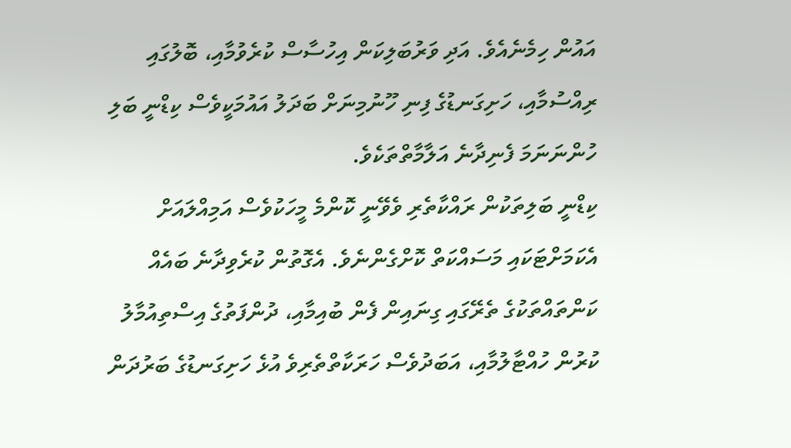އައުން ހިމެނެއެވެ. އަދި ވަރުބަލިކަން އިހުސާސް ކުރެވުމާއި، ބޮލުގައި ރިއްސުމާއި، ހަށިގަނޑުގެ ފިނި ހޫނުމިނަށް ބަދަލު އައުމަކީވެސް ކިޑްނީ ބަލި ހުންނަނަމަ ފެނިދާނެ އަލާމާތްތަކެވެ.
ކިޑްނީ ބަލިތަކުން ރައްކާތެރި ވެވޭނީ ކޮންމެ މީހަކުވެސް އަމިއްލައަށް އެކަމަށްޓަކައި މަސައްކަތް ކޮށްގެންނެވެ. އެގޮތުން ކުރެވިދާނެ ބައެއް ކަންތައްތަކުގެ ތެރޭގައި ގިނައިން ފެން ބުއިމާއި، ދުންފަތުގެ އިސްތިއުމާލު ކުރުން ހުއްޓާލުމާއި، އަބަދުވެސް ހަރަކާތްތެރިވެ އުޅެ ހަށިގަނޑުގެ ބަރުދަން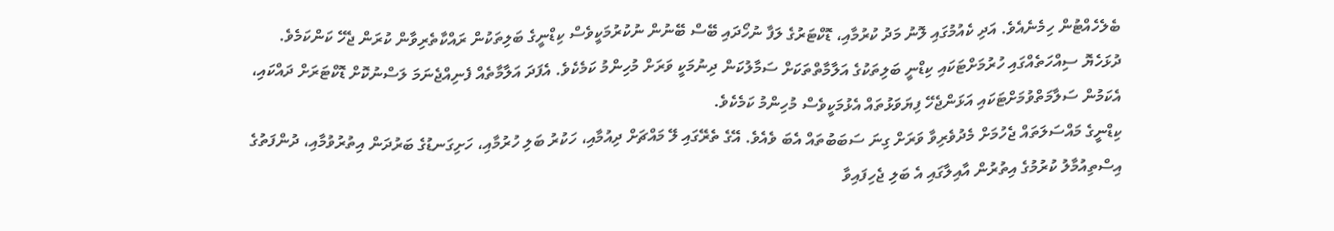ބެލެހެއްޓުން ހިމެނެއެވެ. އަދި ކެއުމުގައި ލޮނު މަދު ކުރުމާއި، ޑޮކްޓަރުގެ ލަފާ ނުހޯދައި ބޭސް ބޭނުން ނުކުރުމަކީވެސް ކިޑްނީގެ ބަލިތަކުން ރައްކާތެރިވާން ކުރަން ޖެހޭ ކަންކަމެވެ.
ދުޅަހެޔޮ ސިއްހަތެއްގައި ހުރުމަށްޓަކައި ކިޑްނީ ބަލިތަކުގެ އަލާމާތްތަކަށް ސަމާލުކަން ދިނުމަކީ ވަރަށް މުހިންމު ކަމެކެވެ. އެފަދަ އަލާމާތެއް ފެނިއްޖެނަމަ ލަސްނުކޮށް ޑޮކްޓަރަށް ދައްކައި، އެކަމުން ސަލާމަތްވުމަށްޓަކައި އަޅަންޖެހޭ ފިޔަވަޅުތައް އެޅުމަކީވެސް މުހިންމު ކަމެކެވެ.
ކިޑްނީގެ މައްސަލަތައް ޖެހުމަށް މެދުވެރިވާ ވަރަށް ގިނަ ސަބަބުތައް އެބަ ވެއެވެ. އޭގެ ތެރޭގައި ލޭ މައްޗަށް ދިއުމާއި، ހަކުރު ބަލި ހުރުމާއި، ހަށިގަނޑުގެ ބަރުދަން އިތުރުވުމާއި، ދުންފަތުގެ އިސްތިއުމާލު ކުރުމުގެ އިތުރުން އާއިލާގައި އެ ބަލި ޖެހިފައިވާ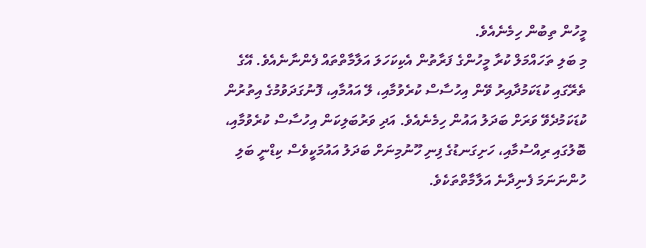މީހުން ތިބުން ހިމެނެއެވެ.
މި ބަލި ތަހައްމަލް ކުރާ މީހުންގެ ފަރާތުން އެކިކަހަލަ އަލާމާތްތައް ފެންނާނެއެވެ. އޭގެ ތެރޭގައި ކުޑަކަމުދާއިރު ވޭން އިހުސާސް ކުރެވުމާއި، ލޭ އައުމާއި، ފޮނުގަދަވުމުގެ އިތުރުން ކުޑަކަމުދެވޭ ވަރަށް ބަދަލު އައުން ހިމެނެއެވެ. އަދި ވަރުބަލިކަން އިހުސާސް ކުރެވުމާއި، ބޮލުގައި ރިއްސުމާއި، ހަށިގަނޑުގެ ފިނި ހޫނުމިނަށް ބަދަލު އައުމަކީވެސް ކިޑްނީ ބަލި ހުންނަނަމަ ފެނިދާނެ އަލާމާތްތަކެވެ.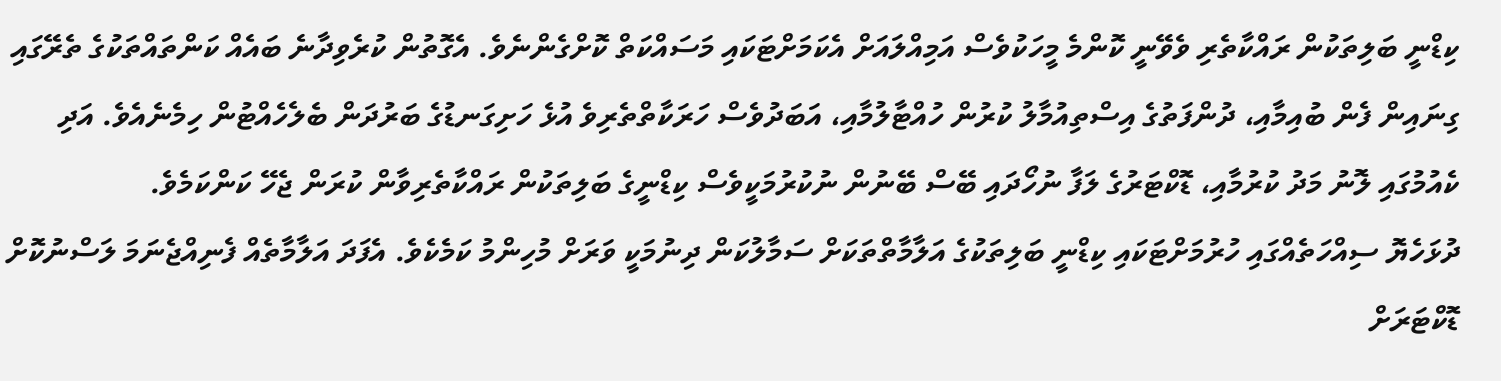ކިޑްނީ ބަލިތަކުން ރައްކާތެރި ވެވޭނީ ކޮންމެ މީހަކުވެސް އަމިއްލައަށް އެކަމަށްޓަކައި މަސައްކަތް ކޮށްގެންނެވެ. އެގޮތުން ކުރެވިދާނެ ބައެއް ކަންތައްތަކުގެ ތެރޭގައި ގިނައިން ފެން ބުއިމާއި، ދުންފަތުގެ އިސްތިއުމާލު ކުރުން ހުއްޓާލުމާއި، އަބަދުވެސް ހަރަކާތްތެރިވެ އުޅެ ހަށިގަނޑުގެ ބަރުދަން ބެލެހެއްޓުން ހިމެނެއެވެ. އަދި ކެއުމުގައި ލޮނު މަދު ކުރުމާއި، ޑޮކްޓަރުގެ ލަފާ ނުހޯދައި ބޭސް ބޭނުން ނުކުރުމަކީވެސް ކިޑްނީގެ ބަލިތަކުން ރައްކާތެރިވާން ކުރަން ޖެހޭ ކަންކަމެވެ.
ދުޅަހެޔޮ ސިއްހަތެއްގައި ހުރުމަށްޓަކައި ކިޑްނީ ބަލިތަކުގެ އަލާމާތްތަކަށް ސަމާލުކަން ދިނުމަކީ ވަރަށް މުހިންމު ކަމެކެވެ. އެފަދަ އަލާމާތެއް ފެނިއްޖެނަމަ ލަސްނުކޮށް ޑޮކްޓަރަށް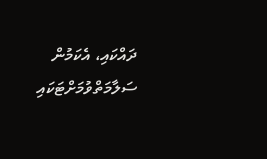ދައްކައި، އެކަމުން ސަލާމަތްވުމަށްޓަކައި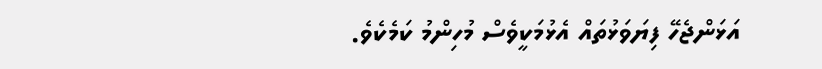އަޅަންޖެހޭ ފިޔަވަޅުތައް އެޅުމަކީވެސް މުހިންމު ކަމެކެވެ.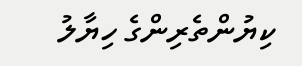ކިޔުންތެރިންގެ ހިޔާލު